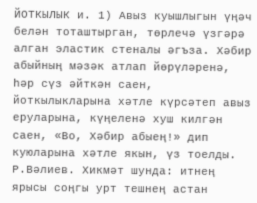ЙОТКЫЛЫК и. 1) Авыз куышлыгын үңәч белән тоташтырган, төрлечә үзгәрә алган эластик стеналы әгъза. Хәбир абыйның мәзәк атлап йөрүләренә, һәр сүз әйткән саен, йоткылыкларына хәтле күрсәтеп авыз еруларына, күңеленә хуш килгән саен, «Во, Хәбир абыең!» дип куюларына хәтле якын, үз тоелды. Р.Вәлиев. Хикмәт шунда: итнең ярысы соңгы урт тешнең астан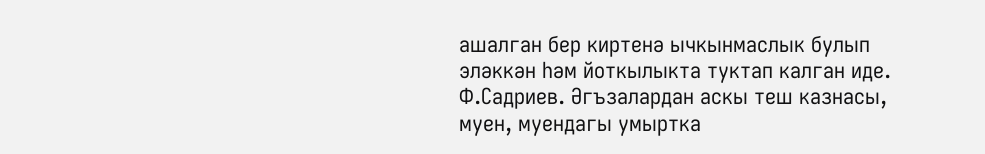ашалган бер киртенә ычкынмаслык булып эләккән һәм йоткылыкта туктап калган иде. Ф.Садриев. Әгъзалардан аскы теш казнасы, муен, муендагы умыртка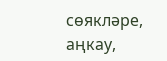сөякләре, аңкау,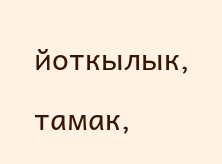йоткылык, тамак,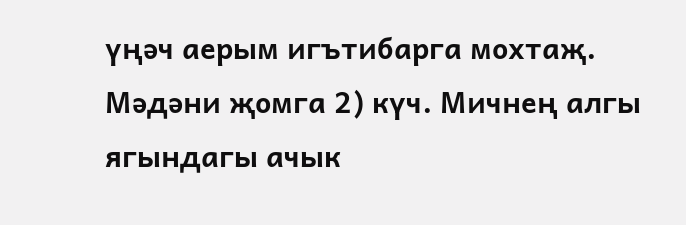үңәч аерым игътибарга мохтаҗ. Мәдәни җомга 2) күч. Мичнең алгы ягындагы ачык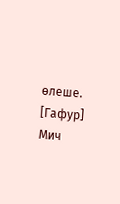өлеше. [Гафур] Мич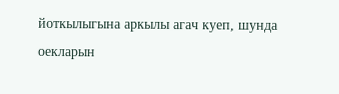йоткылыгына аркылы агач куеп, шунда оекларын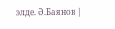элде. Ә.Баянов |